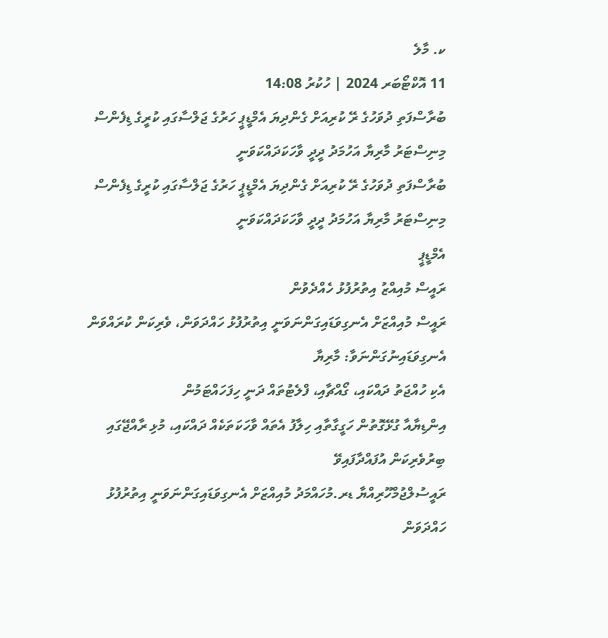ކ. މާލެ
11 އޮކްޓޯބަރ 2024 | ހުކުރު 14:08
ބުރާސްފަތި ދުވަހުގެ ރޭ ކުރިއަށް ގެންދިޔަ އެމްޑީޕީ ހަރުގެ ޖަލްސާގައި ކުރީގެ ޑިފެންސް މިނިސްޓަރު މާރިޔާ އަހުމަދު ދީދީ ވާހަކަދައްކަވަނީ
ބުރާސްފަތި ދުވަހުގެ ރޭ ކުރިއަށް ގެންދިޔަ އެމްޑީޕީ ހަރުގެ ޖަލްސާގައި ކުރީގެ ޑިފެންސް މިނިސްޓަރު މާރިޔާ އަހުމަދު ދީދީ ވާހަކަދައްކަވަނީ
އެމްޑީޕީ
ރައީސް މުއިއްޒު އިތުރުފުޅު ހެއްދެވުން
ރައީސް މުއިއްޒަށް އެނގިވަޑައިގަންނަވަނީ އިތުރުފުޅު ހައްދަވަން، ވެރިކަން ކުރައްވަން އެނގިވަޑައިނުގަންނަވާ: މާރިޔާ
އެކި ހުއްޖަތު ދައްކައި، ގޯއްޗާއި، ފްލެޓުތައް ދަނީ ހިފަހައްޓަމުން
އިންޑިޔާއާ ގުޅޭގޮތުން ހަގީގާތާއި ހިލާފު އެތައް ވާހަކަތަކެއް ދައްކައި، މުޅި ރާއްޖޭގައި ބިރުވެރިކަން އުފައްދާފައިވޭ
ރައީސުލްޖުމްހޫރިއްޔާ ޑރ.މުހައްމަދު މުއިއްޒަށް އެނގިވަޑައިގަންނަވަނީ އިތުރުފުޅު ހައްދަވަން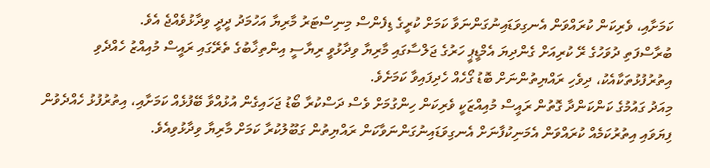ކަމަށާއި، ވެރިކަން ކުރައްވަން އެނގިވަޑައިނުގަންނަވާ ކަމަށް ކުރީގެ ޑިފެންސް މިނިސްޓަރު މާރިޔާ އަހުމަދު ދީދީ ވިދާޅުވެއްޖެ އެވެ.
ބުރާސްފަތި ދުވަހުގެ ރޭ ކުރިއަށް ގެންދިޔަ އެމްޑީޕީ ހަރުގެ ޖަލްސާގައި މާރިޔާ ވިދާޅުވީ ރިޔާސީ އިންތިޚާބުގެ ތެރޭގައި ރައީސް މުއިއްޒު ހެއްދެވި އިތުރުފުޅުތަކާއެކު، ދިވެހި ރައްޔިތުންނަށް ބޮޑު ގޯހެއް ހެދިފައިވާ ކަމަށެވެ.
މިއަދު ގައުމުގެ ކަންކަންދާ ގޮތުން ރައީސް މުއިއްޒަކީ ވެރިކަން ހިންގުމަށް ވެސް ދަސްކުރާ ބޯޑު ޖަހައިގެން އުޅުއްވާ ބޭފުޅެއް ކަމަށާއި، އިތުރުފުޅު ހެއްދެވުން ފިޔަވައި އިތުރުކަމެއް ކުރައްވަން އެމަނިކުފާނަށް އެނގިވަޑައިނުގަންނަވާކަން ރައްޔިތުން ގަބޫލުކުރާ ކަމަށް މާރިޔާ ވިދާޅުވިއެވެ.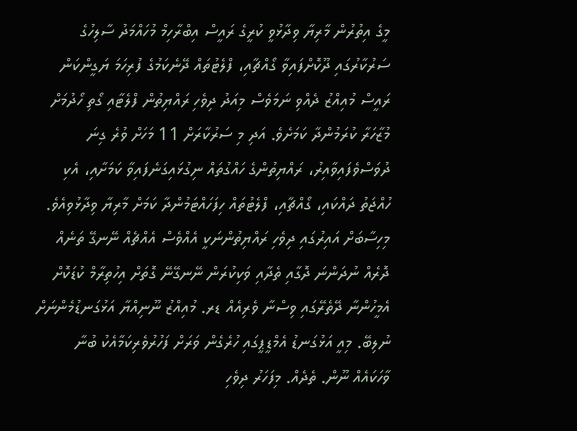މީގެ އިތުރުން މާރިޔާ ވިދާޅުވީ ކުރީގެ ރައީސް އިބްރާހިމް މުހައްމަދު ސާލިހުގެ ސަރުކާރުގައި ދޫކޮށްފައިވާ ގޯއްޗާއި، ފްލެޓުތައް ދޭނެކަމުގެ ފުރިހަމަ ޔަގީންކަން ރައީސް މުއިއްޒު ދެއްވި ނަމަވެސް މިއަދު ދިވެހި ރައްޔިތުން ފްލެޓާއި ގޯތި ހޯދުމަށް މުޒާހަރާ ކުރަމުންދާ ކަމަށެވެ. އަދި މި ސަރުކާރަށް 11 މަހަށް ވުރެ ގިނަ ދުވަސްވެފައިވާއިރު، ރައްޔިތުންގެ ހައްގުތައް ނިގުޅައިގަނެފައިވާ ކަމަށާއި، އެކި ހުއްޖަތު ދައްކައި، ގޯއްޗާއި، ފްލެޓުތައް ހިފަހައްޓަމުންދާ ކަމަށް މާރިޔާ ވިދާޅުވިއެވެ.
މިހިސާބަށް އައިރުގައި ދިވެހި ރައްޔިތުންނަކީ އެއްވެސް އެއްޗެއް ނޭނގޭ ތަނެއް ދޮރެއް ނުދަންނަ ދޮގާއި ތެދާއި ވަކިކުރަން ނޭނގޭނޭ ގޮތަށް އިހުތިރާމް ކުޑަކޮށް އެމީހުންނާ ދޭތެރޭގައި ވިސްނާ ވެރިއެއް ޑރ. މުއިއްޒު ނޫނިއްޔާ އަޅުގަނޑުމެންނަށް ނުލިބޭ. މިއީ އަޅުގަނޑު އެމްޑީޕީގައި ހުރެގެން ވަރަށް ފަހުރުވެރިކަމާއެކު ބުނާ ވާހަކައެއް ނޫން. ތެދެއް. މިފަހަރު ދިވެހި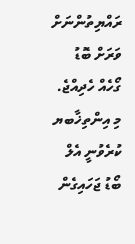ރައްޔިތުންނަށް ވަރަށް ބޮޑު ގޯހެއް ހެދިއްޖެ. މި އިންތިޚާބޔ ކުރެވުނީ އެލް ބޯޑު ޖަހައިގެން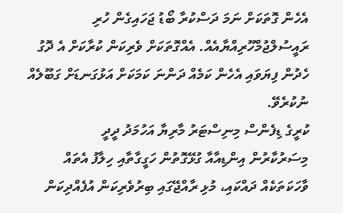އެހެން ގޮތަކަށް ނަމަ ދަސްކުރާ ބޯޑު ޖަހައިގެން ހުރި ރައީސުލްޖުމްހޫރިއްޔާއެއް. އެއްގޮތަކަށް ވެރިކަން ކުރާކަށް އެ ދޮގު ހެދުން ފިޔަވައި އެހެން ކަމެއް ދަންނަ ކަމަކަށް އަޅުގަނޑަށް ގަބޫލެއް ނުކުރެވޭ.
ކުރީގެ ޑިފެންސް މިނިސްޓަރު މާރިޔާ އަހުމަދު ދީދީ
މިސަރުކާރުން އިންޑިއާއާ ގުޅޭގޮތުން ހަގީގާތާއި ހިލާފު އެތައް ވާހަކަތަކެއް ދައްކައި، މުޅި ރާއްޖޭގައި ބިރުވެރިކަން އުފެއްދިކަން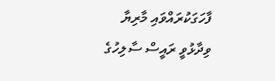ފާހަގަކުރައްވައި މާރިޔާ ވިދާޅުވީ ރައީސް ސާލިހުގެ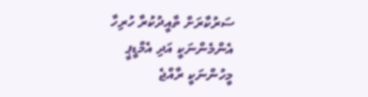ސަރުކާރަށް ތާއީދުކުރާ ހުރިހާ އެންމެންނަކީ އަދި އެމްޑީޕީ މީހުންނަކީ ރާއްޖެ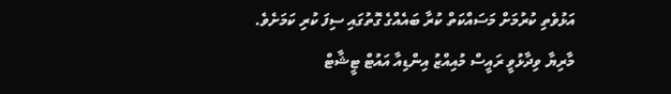އަޅުވެތި ކުރުމަށް މަސައްކަތް ކުރާ ބައެއްގެ ގޮތުގައި ސިފަ ކުރި ކަމަށެވެ.
މާރިޔާ ވިދާޅުވީ ރައީސް މުއިއްޒު އިންޑިއާ އައުޓް ޓީޝާޓް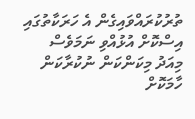ތުރުކުރައްވައިގެން އެ ހަރަކާތުގައި އިސްކޮށް އުޅުއްވި ނަމަވެސް މިއަދު މިކަންކަން ނުކުރާކަން ހާމަކޮށް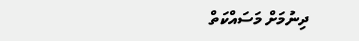ދިނުމަށް މަސައްކަތް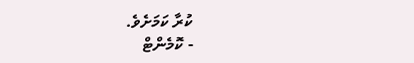ކުރާ ކަމަށެވެ.
- ކޮމެންޓް